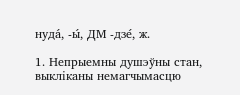нуда́, -ы́, ДМ -дзе́, ж.

1. Непрыемны душэўны стан, выкліканы немагчымасцю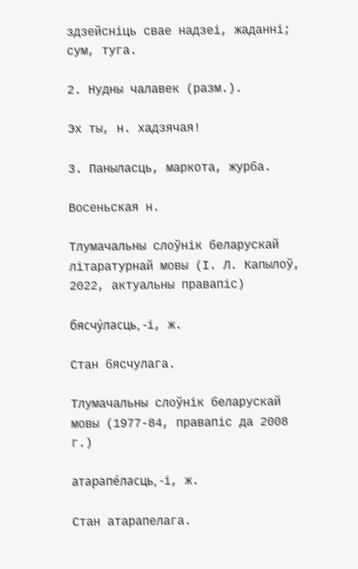здзейсніць свае надзеі, жаданні; сум, туга.

2. Нудны чалавек (разм.).

Эх ты, н. хадзячая!

3. Паныласць, маркота, журба.

Восеньская н.

Тлумачальны слоўнік беларускай літаратурнай мовы (І. Л. Капылоў, 2022, актуальны правапіс)

бясчу́ласць, ‑і, ж.

Стан бясчулага.

Тлумачальны слоўнік беларускай мовы (1977-84, правапіс да 2008 г.)

атарапе́ласць, ‑і, ж.

Стан атарапелага.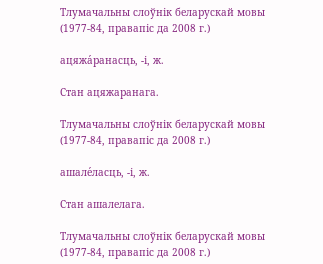Тлумачальны слоўнік беларускай мовы (1977-84, правапіс да 2008 г.)

ацяжа́ранасць, ‑і, ж.

Стан ацяжаранага.

Тлумачальны слоўнік беларускай мовы (1977-84, правапіс да 2008 г.)

ашале́ласць, ‑і, ж.

Стан ашалелага.

Тлумачальны слоўнік беларускай мовы (1977-84, правапіс да 2008 г.)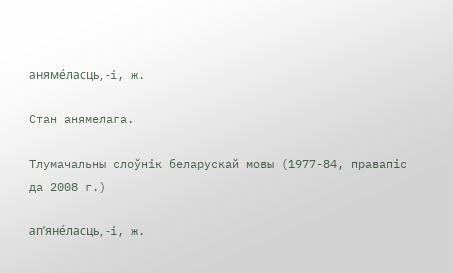аняме́ласць, ‑і, ж.

Стан анямелага.

Тлумачальны слоўнік беларускай мовы (1977-84, правапіс да 2008 г.)

ап’яне́ласць, ‑і, ж.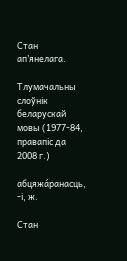Стан ап’янелага.

Тлумачальны слоўнік беларускай мовы (1977-84, правапіс да 2008 г.)

абцяжа́ранасць, ‑і, ж.

Стан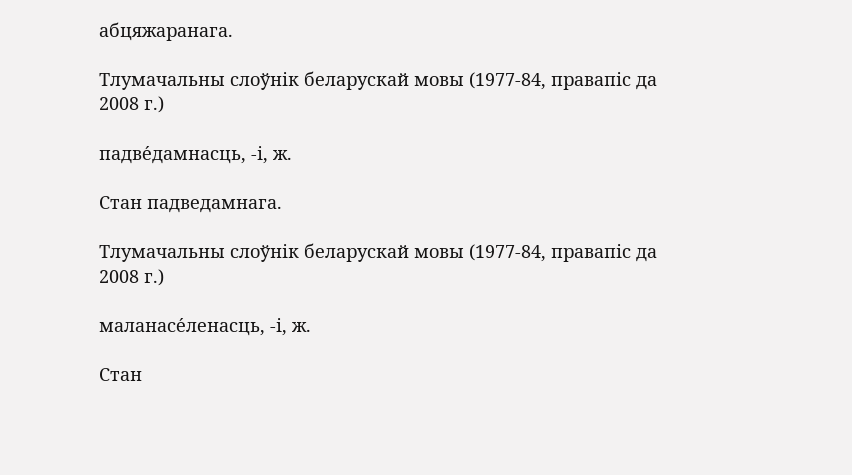абцяжаранага.

Тлумачальны слоўнік беларускай мовы (1977-84, правапіс да 2008 г.)

падве́дамнасць, ‑і, ж.

Стан падведамнага.

Тлумачальны слоўнік беларускай мовы (1977-84, правапіс да 2008 г.)

маланасе́ленасць, ‑і, ж.

Стан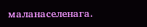маланаселенага.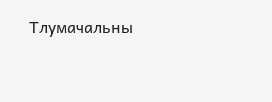Тлумачальны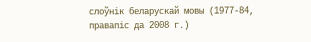слоўнік беларускай мовы (1977-84, правапіс да 2008 г.)